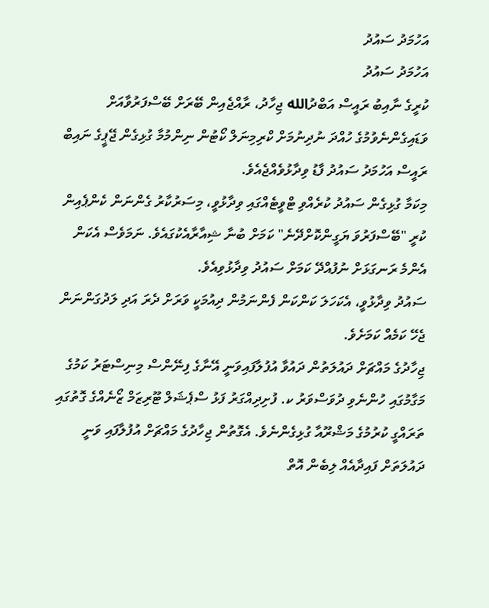އަހުމަދު ސައުދު
އަހުމަދު ސައުދު
ކުރީގެ ނާއިބު ރައީސް އަބްދުالله ޖިހާދު، ރާއްޖެއިން ބޭރަށް ބޭސްފަރުވާއަށް ވަޑައިގެންނެވުމުގެ ހުއްދަ ނުދިނުމަށް ކްރިމިނަލް ކޯޓުން ނިންމުމާ ގުޅިގެން ޖޭޕީގެ ނައިބް ރައީސް އަހުމަދު ސައުދު ފާޑު ވިދާޅުވެއްޖެއެވެ.
މިކަމާ ގުޅިގެން ސައުދު ކުރެއްވި ޓްވީޓެއްގައި ވިދާޅުވީ، މިސަރުކާރު ގެންނަން ކެންޕެއިން ކުރީ "ބޭސްފަރުވަ ޔަގީންކޮށްދޭނެ" ކަމަށް ބުނާ ޝިއާރާއެކުގައެވެ. ނަމަވެސް އެކަން އެންމެ ރަނގަޅަށް ނުފުއްދޭ ކަމަށް ސައުދު ވިދާޅުވިއެވެ.
ސައުދު ވިދާޅުވީ، އެކަހަލަ ކަންކަން ފެންނަމުން ދިއުމަކީ ވަރަށް ދެރަ އަދި ލަދުގަންނަން ޖެހޭ ކަމެއް ކަމަށެވެ.
ޖިހާދުގެ މައްޗަށް ދައުލަތުން ދައުވާ އުފުލާފައިވަނީ އޭނާގެ ފިނޭންސް މިނިސްޓަރު ކަމުގެ މަގާމުގައި ހުންނެވި ދުވަސްވަރު ކ. ފުށިދިއްގަރު ފަޅު ސްޕެޝަލް ޓޫރިޒަމް ޒޯނެއްގެ ގޮތުގައި ތަރައްގީ ކުރުމުގެ މަޝްރޫއާ ގުޅިގެންނެވެ. އެގޮތުން ޖިހާދުގެ މައްޗަށް އުފުލާފައި ވަނީ ދައުލަތަށް ފައިދާއެއް ލިބެން އޮތް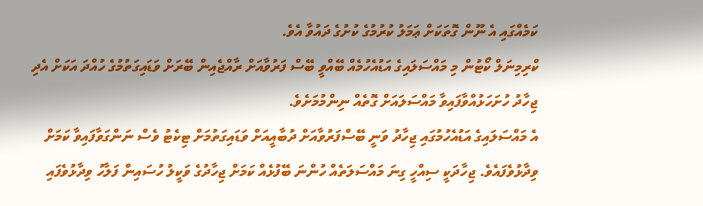ކަމެއްގައި އެ ނޫން ގޮތަކަށް ޢަމަލު ކުރުމުގެ ކުށުގެ ދައުވާ އެވެ.
ކްރިމިނަލް ކޯޓުން މި މައްސަލައިގެ އަޑުއެހުމެއް ބޭއްވީ ބޭސް ފަރުވާއަށް ރާއްޖެއިން ބޭރަށް ވަޑައިގަތުމުގެ ހުއްދަ އަކަށް އެދި ޖިހާދު ހުށަހަޅުއްވާފައިވާ މައްސަލައަށް ގޮތެއް ނިންމުމަށެވެ.
އެ މައްސަލައިގެ އަޑުއެހުމުގައި ޖިހާދު ވަނީ ބޭސްފަރުވާއަށް ދުބާއީއަށް ވަޑައިގަތުމަށް ޓިކެޓު ވެސް ނަންގަވާފައިވާ ކަމަށް ވިދާޅުވެފައެވެ. ޖިހާދަކީ ސިއްހީ ގިނަ މައްސަލަތެއް ހުންނަ ބޭފުޅެއް ކަމަށް ޖިހާދުގެ ވަކީލު ހުސައިން ފަލާހު ވިދާޅުވެފައި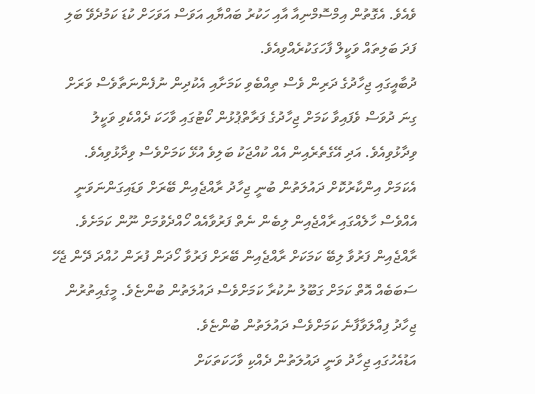ވެއެވެ. އެގޮތުން އިމްސޮމްނިއާ އާއި ހަކުރު ބައްޔާއި އަވަސް އަވަހަށް ކުޑަ ކަމުދެވޭ ބަލި ފަދަ ބަލިތައް ވަކީލް ފާހަގަކުރެއްވިއެވެ.
ދުބާއީގައި ޖިހާދުގެ ދަރިން ވެސް ތިއްބެވި ކަމަށާއި އެކުދިން ނުފެންނަތާވެސް ވަރަށް ގިނަ ދުވަސް ވެފައިވާ ކަމަށް ޖިހާދުގެ ފަރާތްޕުޅުން ކޯޓުގައި ވާހަކަ ދެއްކެވި ވަކީލު ވިދާޅުވިއެވެ. އަދި އޭގެތެރެއިން އެއް ކުއްޖަކު ބަލިވެ އުޅޭ ކަމަށްވެސް ވިދާޅުވިއެވެ.
އެކަމަށް އިންކާރުކޮށް ދައުލަތުން ބުނީ ޖިހާދު ރާއްޖެއިން ބޭރަށް ވަޑައިގަންނަވަނީ އެއްވެސް ހާލެއްގައި ރާއްޖެއިން ލިބެން ނެތް ފަރުވާއެއް ހޯއްދެވުމަށް ނޫން ކަމަށެވެ. ރާއްޖެއިން ފަރުވާ ލިބޭ ކަމަކަށް ރާއްޖެއިން ބޭރަށް ފަރުވާ ހޯދަން ފުރަން ހުއްދަ ދޭން ޖެހޭ ސަބަބެއް އޮތް ކަމަށް ގަބޫލު ނުކުރާ ކަމަށްވެސް ދައުލަތުން ބުންޏެވެ. މީގެއިތުރުން ޖިހާދު ފިއްލަވާފާނެ ކަމަށްވެސް ދައުލަތުން ބުންޏެވެ.
އަޑުއެހުގައި ޖިހާދު ވަނީ ދައުލަތުން ދެއްކި ވާހަކަތަކަށް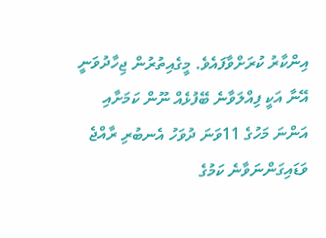އިންކާރު ކުރަށްވާފައެވެ. މީގެއިތުރުން ޖިހާދުވަނީ އޭނާ އަކީ ފިއްލަވާނެ ބޭފުޅެއް ނޫން ކަމަށާއި އަންނަ މަހުގެ 11ވަނަ ދުވަހު އެނބުރި ރާއްޖެ ވަޑައިގަންނަވާނެ ކަމުގެ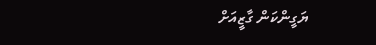ޔަގީންކަން ގާޒީއަށް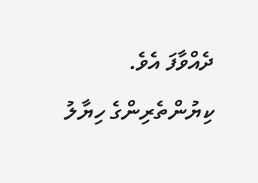ދެއްވާފަ އެވެ.
ކިޔުންތެރިންގެ ހިޔާލު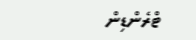ޓްރެންޑިން